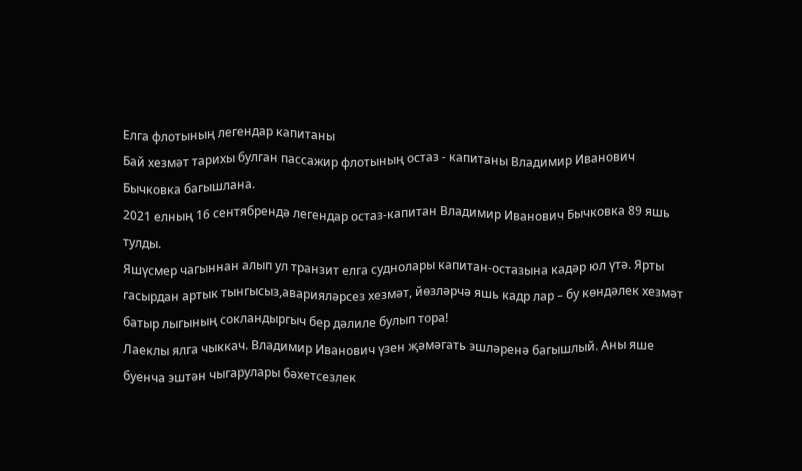Елга флотының легендар капитаны
Бай хезмәт тарихы булган пассажир флотының остаз - капитаны Владимир Иванович Бычковка багышлана.
2021 елның 16 сентябрендә легендар остаз-капитан Владимир Иванович Бычковка 89 яшь тулды.
Яшүсмер чагыннан алып ул транзит елга суднолары капитан-остазына кадәр юл үтә. Ярты гасырдан артык тынгысыз,аварияләрсез хезмәт, йөзләрчә яшь кадр лар – бу көндәлек хезмәт батыр лыгының сокландыргыч бер дәлиле булып тора!
Лаеклы ялга чыккач. Владимир Иванович үзен җәмәгать эшләренә багышлый. Аны яше буенча эштән чыгарулары бәхетсезлек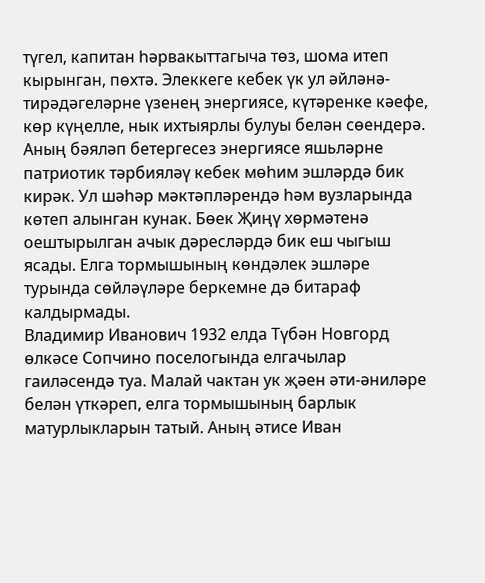түгел, капитан һәрвакыттагыча төз, шома итеп кырынган, пөхтә. Элеккеге кебек үк ул әйләнә-тирәдәгеләрне үзенең энергиясе, күтәренке кәефе, көр күңелле, нык ихтыярлы булуы белән сөендерә. Аның бәяләп бетергесез энергиясе яшьләрне патриотик тәрбияләү кебек мөһим эшләрдә бик кирәк. Ул шәһәр мәктәпләрендә һәм вузларында көтеп алынган кунак. Бөек Җиңү хөрмәтенә оештырылган ачык дәресләрдә бик еш чыгыш ясады. Елга тормышының көндәлек эшләре турында сөйләүләре беркемне дә битараф калдырмады.
Владимир Иванович 1932 елда Түбән Новгорд өлкәсе Сопчино поселогында елгачылар гаиләсендә туа. Малай чактан ук җәен әти-әниләре белән үткәреп, елга тормышының барлык матурлыкларын татый. Аның әтисе Иван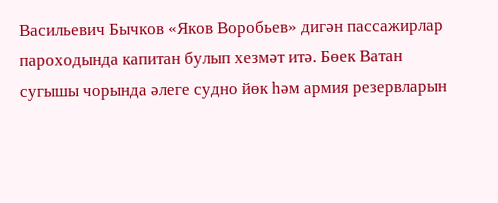Васильевич Бычков «Яков Воробьев» дигән пассажирлар пароходында капитан булып хезмәт итә. Бөек Ватан сугышы чорында әлеге судно йөк һәм армия резервларын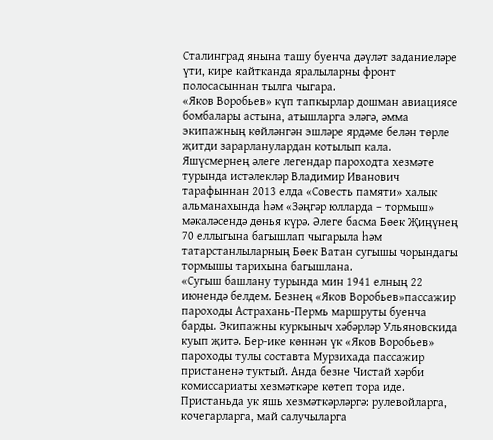Сталинград янына ташу буенча дәүләт заданиеләре үти, кире кайтканда яралыларны фронт полосасыннан тылга чыгара.
«Яков Воробьев» күп тапкырлар дошман авиациясе бомбалары астына, атышларга эләгә, әмма экипажның көйләнгән эшләре ярдәме белән төрле җитди зарарланулардан котылып кала. Яшүсмернең әлеге легендар пароходта хезмәте турында истәлекләр Владимир Иванович тарафыннан 2013 елда «Совесть памяти» халык альманахында һәм «Зәңгәр юлларда – тормыш» мәкаләсендә дөнья күрә. Әлеге басма Бөек Җиңүнең 70 еллыгына багышлап чыгарыла һәм татарстанлыларның Бөек Ватан сугышы чорындагы тормышы тарихына багышлана.
«Сугыш башлану турында мин 1941 елның 22 июнендә белдем. Безнең «Яков Воробьев»пассажир пароходы Астрахань-Пермь маршруты буенча барды. Экипажны куркыныч хәбәрләр Ульяновскида куып җитә. Бер-ике көннән үк «Яков Воробьев» пароходы тулы составта Мурзихада пассажир пристаненә туктый. Анда безне Чистай хәрби комиссариаты хезмәткәре көтеп тора иде. Пристаньда ук яшь хезмәткәрләргә: рулевойларга, кочегарларга, май салучыларга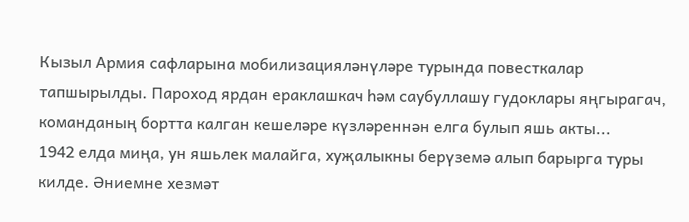Кызыл Армия сафларына мобилизацияләнүләре турында повесткалар тапшырылды. Пароход ярдан ераклашкач һәм саубуллашу гудоклары яңгырагач, команданың бортта калган кешеләре күзләреннән елга булып яшь акты...
1942 елда миңа, ун яшьлек малайга, хуҗалыкны берүземә алып барырга туры килде. Әниемне хезмәт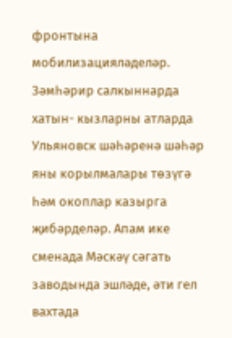фронтына мобилизацияләделәр. Зәмһәрир салкыннарда хатын- кызларны атларда Ульяновск шәһәренә шәһәр яны корылмалары төзүгә һәм окоплар казырга җибәрделәр. Апам ике сменада Мәскәү сәгать заводында эшләде, әти гел вахтада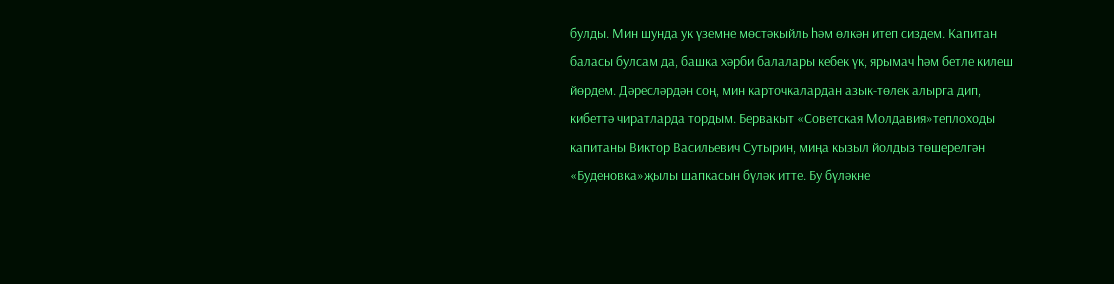булды. Мин шунда ук үземне мөстәкыйль һәм өлкән итеп сиздем. Капитан баласы булсам да, башка хәрби балалары кебек үк, ярымач һәм бетле килеш йөрдем. Дәресләрдән соң, мин карточкалардан азык-төлек алырга дип, кибеттә чиратларда тордым. Бервакыт «Советская Молдавия»теплоходы капитаны Виктор Васильевич Сутырин, миңа кызыл йолдыз төшерелгән «Буденовка»җылы шапкасын бүләк итте. Бу бүләкне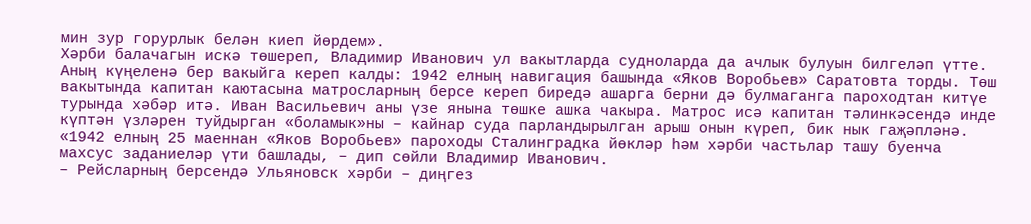мин зур горурлык белән киеп йөрдем».
Хәрби балачагын искә төшереп, Владимир Иванович ул вакытларда судноларда да ачлык булуын билгеләп үтте. Аның күңеленә бер вакыйга кереп калды: 1942 елның навигация башында «Яков Воробьев» Саратовта торды. Төш вакытында капитан каютасына матросларның берсе кереп биредә ашарга берни дә булмаганга пароходтан китүе турында хәбәр итә. Иван Васильевич аны үзе янына төшке ашка чакыра. Матрос исә капитан тәлинкәсендә инде күптән үзләрен туйдырган «боламык»ны – кайнар суда парландырылган арыш онын күреп, бик нык гаҗәпләнә.
«1942 елның 25 маеннан «Яков Воробьев» пароходы Сталинградка йөкләр һәм хәрби частьлар ташу буенча махсус заданиеләр үти башлады, – дип сөйли Владимир Иванович.
– Рейсларның берсендә Ульяновск хәрби – диңгез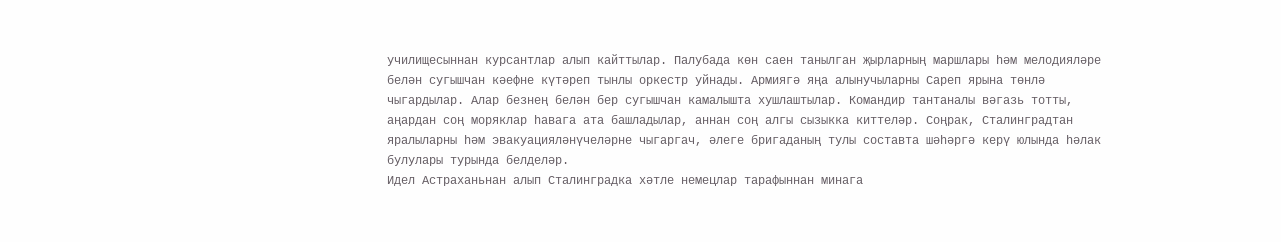училищесыннан курсантлар алып кайттылар. Палубада көн саен танылган җырларның маршлары һәм мелодияләре белән сугышчан кәефне күтәреп тынлы оркестр уйнады. Армиягә яңа алынучыларны Сареп ярына төнлә чыгардылар. Алар безнең белән бер сугышчан камалышта хушлаштылар. Командир тантаналы вәгазь тотты, аңардан соң моряклар һавага ата башладылар, аннан соң алгы сызыкка киттеләр. Соңрак, Сталинградтан яралыларны һәм эвакуацияләнүчеләрне чыгаргач, әлеге бригаданың тулы составта шәһәргә керү юлында һәлак булулары турында белделәр.
Идел Астраханьнан алып Сталинградка хәтле немецлар тарафыннан минага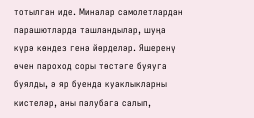тотылган иде. Миналар самолетлардан парашютларда ташландылар, шуңа күрә көндез генә йөрделәр. Яшеренү өчен пароход соры төстәге буяуга буялды, ә яр буенда куаклыкларны кистеләр, аны палубага салып,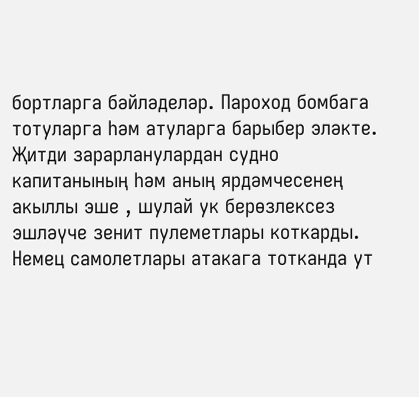бортларга бәйләделәр. Пароход бомбага тотуларга һәм атуларга барыбер эләкте. Җитди зарарланулардан судно капитанының һәм аның ярдәмчесенең акыллы эше , шулай ук берөзлексез эшләүче зенит пулеметлары коткарды. Немец самолетлары атакага тотканда ут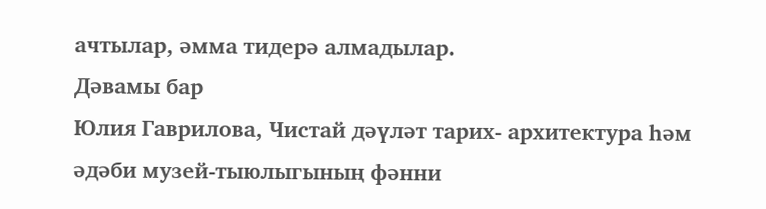ачтылар, әмма тидерә алмадылар.
Дәвамы бар
Юлия Гаврилова, Чистай дәүләт тарих- архитектура һәм әдәби музей-тыюлыгының фәнни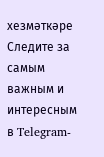хезмәткәре
Следите за самым важным и интересным в Telegram-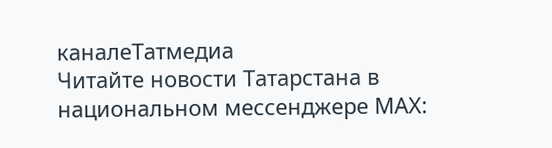каналеТатмедиа
Читайте новости Татарстана в национальном мессенджере MАХ: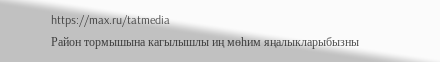https://max.ru/tatmedia
Район тормышына кагылышлы иң мөһим яңалыкларыбызны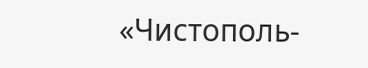«Чистополь-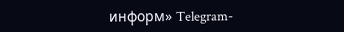информ» Telegram-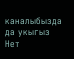каналыбызда да укыгыз
Нет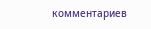комментариев